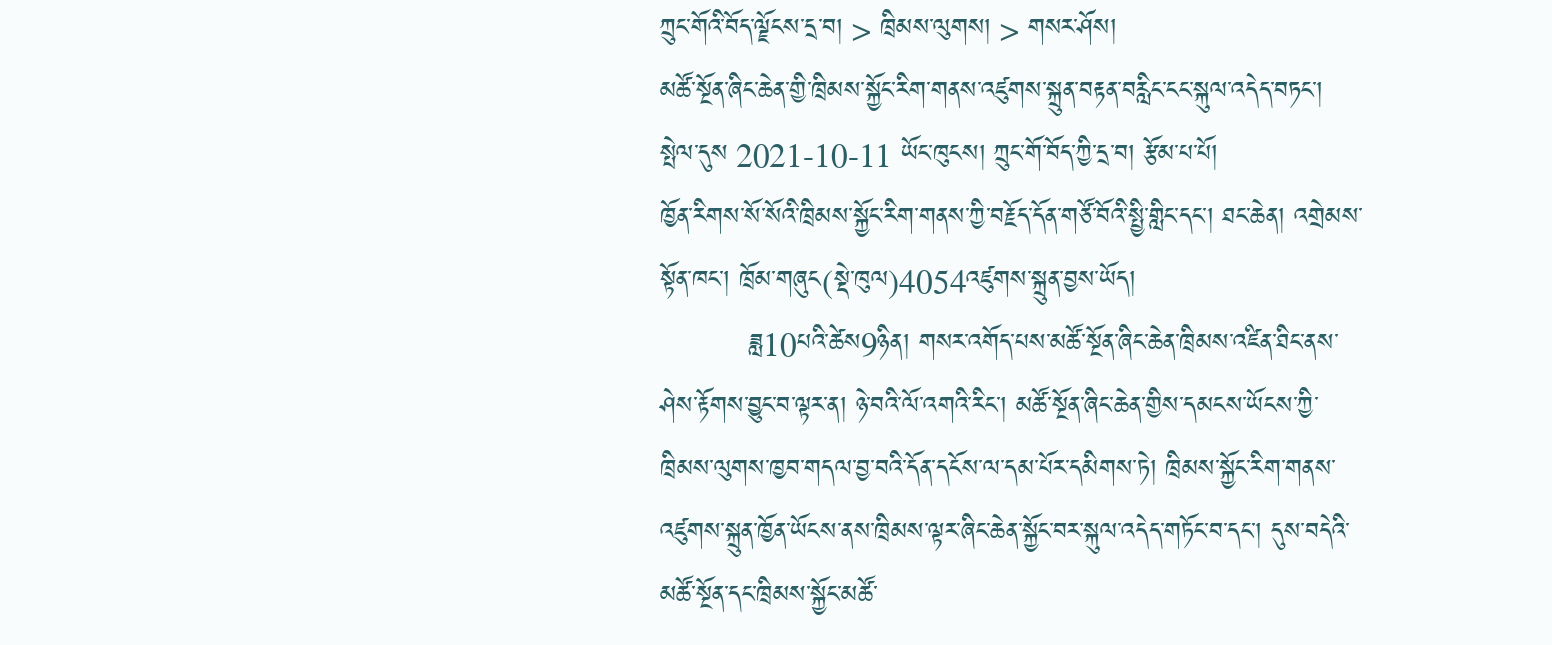ཀྲུང་གོའི་བོད་ལྗོངས་དྲ་བ། > ཁྲིམས་ལུགས། > གསར་ཤོས།
མཚོ་སྔོན་ཞིང་ཆེན་གྱི་ཁྲིམས་སྐྱོང་རིག་གནས་འཛུགས་སྐྲུན་བརྟན་བརླིང་ངང་སྐུལ་འདེད་བཏང་།
སྤེལ་དུས 2021-10-11 ཡོང་ཁུངས། ཀྲུང་གོ་བོད་ཀྱི་དྲ་བ། རྩོམ་པ་པོ།
ཁྱོན་རིགས་སོ་སོའི་ཁྲིམས་སྐྱོང་རིག་གནས་ཀྱི་བརྗོད་དོན་གཙོ་བོའི་སྤྱི་གླིང་དང་། ཐང་ཆེན། འགྲེམས་སྟོན་ཁང་། ཁྲོམ་གཞུང(སྡེ་ཁུལ)4054འཛུགས་སྐྲུན་བྱས་ཡོད།
          ཟླ10པའི་ཚེས9ཉིན། གསར་འགོད་པས་མཚོ་སྔོན་ཞིང་ཆེན་ཁྲིམས་འཛིན་ཐིང་ནས་ཤེས་རྟོགས་བྱུང་བ་ལྟར་ན། ཉེ་བའི་ལོ་འགའི་རིང་། མཚོ་སྔོན་ཞིང་ཆེན་གྱིས་དམངས་ཡོངས་ཀྱི་ཁྲིམས་ལུགས་ཁྱབ་གདལ་བྱ་བའི་དོན་དངོས་ལ་དམ་པོར་དམིགས་ཏེ། ཁྲིམས་སྐྱོང་རིག་གནས་འཛུགས་སྐྲུན་ཁྱོན་ཡོངས་ནས་ཁྲིམས་ལྟར་ཞིང་ཆེན་སྐྱོང་བར་སྐུལ་འདེད་གཏོང་བ་དང་། དུས་བདེའི་མཚོ་སྔོན་དང་ཁྲིམས་སྐྱོང་མཚོ་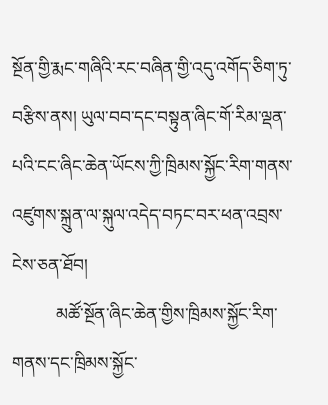སྔོན་གྱི་རྨང་གཞིའི་རང་བཞིན་གྱི་འདུ་འགོད་ཅིག་ཏུ་བརྩིས་ནས། ཡུལ་བབ་དང་བསྟུན་ཞིང་གོ་རིམ་ལྡན་པའི་ངང་ཞིང་ཆེན་ཡོངས་ཀྱི་ཁྲིམས་སྐྱོང་རིག་གནས་འཛུགས་སྐྲུན་ལ་སྐུལ་འདེད་བཏང་བར་ཕན་འབྲས་ངེས་ཅན་ཐོབ།
          མཚོ་སྔོན་ཞིང་ཆེན་གྱིས་ཁྲིམས་སྐྱོང་རིག་གནས་དང་ཁྲིམས་སྐྱོང་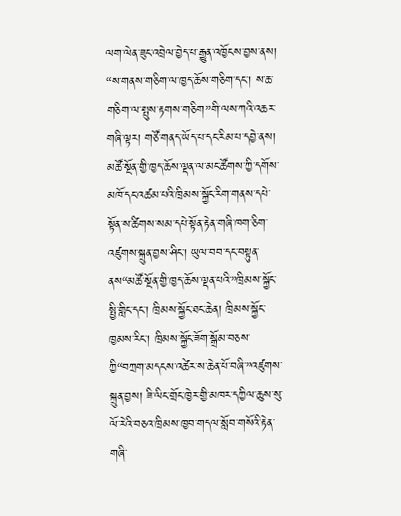ལག་ལེན་ཟུང་འབྲེལ་བྱེད་པ་རྒྱུན་འཁྱོངས་བྱས་ནས། “ས་གནས་གཅིག་ལ་ཁྱད་ཆོས་གཅིག་དང་། ས་ཆ་གཅིག་ལ་སྤུས་རྟགས་གཅིག”གི་ལས་ཀའི་འཆར་གཞི་ལྟར། གཙོ་གནད་ཡོད་པ་དང་རིམ་པ་དབྱེ་ནས། མཚོ་སྔོན་གྱི་ཁྱད་ཆོས་ལྡན་ལ་མང་ཚོགས་ཀྱི་དགོས་མཁོ་དང་འཚམ་པའི་ཁྲིམས་སྐྱོང་རིག་གནས་དཔེ་སྟོན་ས་ཚིགས་སམ་དཔེ་སྟོན་རྟེན་གཞི་ཁག་ཅིག་འཛུགས་སྐྲུན་བྱས་ཤིང་། ཡུལ་བབ་དང་བསྟུན་ནས“མཚོ་སྔོན་གྱི་ཁྱད་ཆོས་ལྡན་པའི་”ཁྲིམས་སྐྱོང་སྤྱི་གླིང་དང་། ཁྲིམས་སྐྱོང་ཐང་ཆེན། ཁྲིམས་སྐྱོང་ཁྱམས་རིང་། ཁྲིམས་སྐྱོང་ཟོག་སྒྲོམ་བཅས་ཀྱི“བཀྲག་མདངས་འཚེར་ས་ཆེན་པོ་བཞི་”འཛུགས་སྐྲུན་བྱས། ཟི་ལིང་གྲོང་ཁྱེར་གྱི་མཁར་དཀྱིལ་ཆུས་སུ་ལོ་རེའི་བཅའ་ཁྲིམས་ཁྱབ་གདལ་སློབ་གསོའི་རྟེན་གཞི་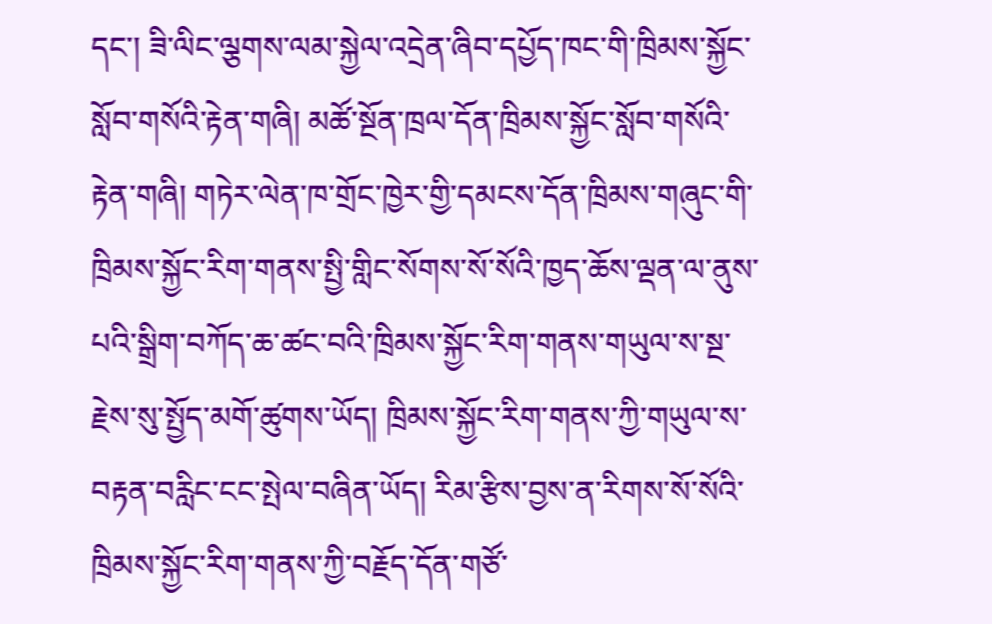དང་། ཟི་ལིང་ལྕགས་ལམ་སྐྱེལ་འདྲེན་ཞིབ་དཔྱོད་ཁང་གི་ཁྲིམས་སྐྱོང་སློབ་གསོའི་རྟེན་གཞི། མཚོ་སྔོན་ཁྲལ་དོན་ཁྲིམས་སྐྱོང་སློབ་གསོའི་རྟེན་གཞི། གཏེར་ལེན་ཁ་གྲོང་ཁྱེར་གྱི་དམངས་དོན་ཁྲིམས་གཞུང་གི་ཁྲིམས་སྐྱོང་རིག་གནས་སྤྱི་གླིང་སོགས་སོ་སོའི་ཁྱད་ཆོས་ལྡན་ལ་ནུས་པའི་སྒྲིག་བཀོད་ཆ་ཚང་བའི་ཁྲིམས་སྐྱོང་རིག་གནས་གཡུལ་ས་སྔ་རྗེས་སུ་སྤྱོད་མགོ་ཚུགས་ཡོད། ཁྲིམས་སྐྱོང་རིག་གནས་ཀྱི་གཡུལ་ས་བརྟན་བརླིང་ངང་སྤེལ་བཞིན་ཡོད། རིམ་རྩིས་བྱས་ན་རིགས་སོ་སོའི་ཁྲིམས་སྐྱོང་རིག་གནས་ཀྱི་བརྗོད་དོན་གཙོ་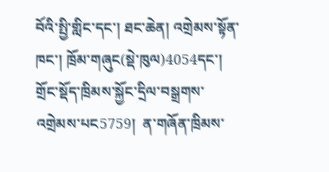བོའི་སྤྱི་གླིང་དང་། ཐང་ཆེན། འགྲེམས་སྟོན་ཁང་། ཁྲོམ་གཞུང(སྡེ་ཁུལ)4054དང་། གྲོང་སྡོད་ཁྲིམས་སྐྱོང་དྲིལ་བསྒྲགས་འགྲེམས་པང5759།  ན་གཞོན་ཁྲིམས་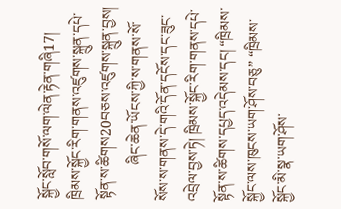སྐྱོང་སློབ་གསོ་ལག་ལེན་རྟེན་གཞི17། ཁྲིམས་སྐྱོང་རིག་གནས་འཛུགས་སྐྲུན་དཔེ་སྟོན་ས་ཚིགས20བཅས་འཛུགས་སྐྲུན་བྱས།
          ཞིང་ཆེན་ཡོངས་ཀྱི་ས་གནས་སོ་སོས་ས་གནས་དེ་གའི་དོན་དངོས་དང་ཟུང་འབྲེལ་བྱས་ཏེ། ཁྲིམས་སྐྱོང་རིག་གནས་དཔེ་སྟོན་ས་ཚིགས་དཔྱད་འདེམས་དང། “ཁྲིམས་སྐྱོང་ལས་ཁུངས་ཡག་ཤོས་བཅུ” “ཁྲིམས་སྐྱོང་མི་སྣ་ཡག་ཤོས་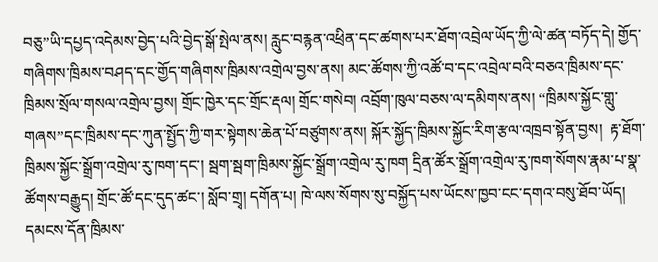བཅུ”ཡི་དཔྱད་འདེམས་བྱེད་པའི་བྱེད་སྒོ་སྤེལ་ནས། རླུང་བརྙན་འཕྲིན་དང་ཚགས་པར་ཐོག་འབྲེལ་ཡོད་ཀྱི་ལེ་ཚན་བཏོད་དེ། གྱོད་གཞིགས་ཁྲིམས་བཤད་དང་གྱོད་གཞིགས་ཁྲིམས་འགྲེལ་བྱས་ནས། མང་ཚོགས་ཀྱི་འཚོ་བ་དང་འབྲེལ་བའི་བཅའ་ཁྲིམས་དང་ཁྲིམས་སྲོལ་གསལ་འགྲེལ་བྱས། གྲོང་ཁྱེར་དང་གྲོང་རྡལ། གྲོང་གསེབ། འབྲོག་ཁུལ་བཅས་ལ་དམིགས་ནས། “ཁྲིམས་སྐྱོང་གླུ་གཞས”དང་ཁྲིམས་དང་ཀུན་སྤྱོད་ཀྱི་གར་སྟེགས་ཆེན་པོ་བཙུགས་ནས། སྐོར་སྐྱོད་ཁྲིམས་སྐྱོང་རིག་རྩལ་འཁྲབ་སྟོན་བྱས།  རྟ་ཐོག་ཁྲིམས་སྐྱོང་སྒྲོག་འགྲེལ་རུ་ཁག་དང་། སྦག་སྦག་ཁྲིམས་སྐྱོང་སྒྲོག་འགྲེལ་རུ་ཁག དྲིན་ཚོར་སྒྲོག་འགྲེལ་རུ་ཁག་སོགས་རྣམ་པ་སྣ་ཚོགས་བརྒྱུད། གྲོང་ཚོ་དང་དུད་ཚང་། སློབ་གྲྭ། དགོན་པ། ཁེ་ལས་སོགས་སུ་བསྐྱོད་པས་ཡོངས་ཁྱབ་ངང་དགའ་བསུ་ཐོབ་ཡོད། དམངས་དོན་ཁྲིམས་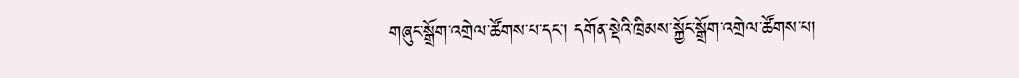གཞུང་སྒྲོག་འགྲེལ་ཚོགས་པ་དང་། དགོན་སྡེའི་ཁྲིམས་སྐྱོང་སྒྲོག་འགྲེལ་ཚོགས་པ།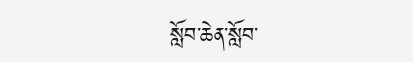སློབ་ཆེན་སློབ་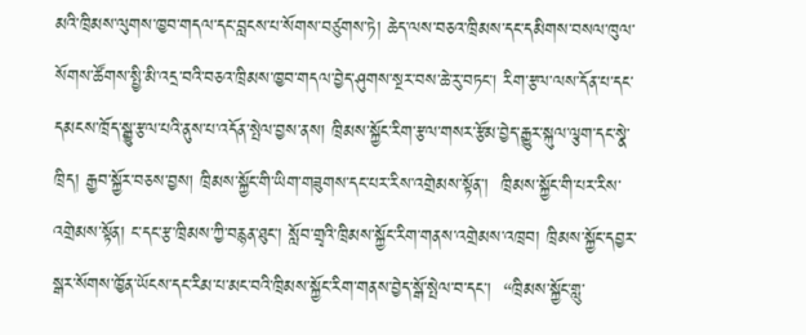མའི་ཁྲིམས་ལུགས་ཁྱབ་གདལ་དང་བླངས་པ་སོགས་བཙུགས་ཏེ། ཆེད་ལས་བཅའ་ཁྲིམས་དང་དམིགས་བསལ་ཁུལ་སོགས་ཚོགས་སྤྱི་མི་འདྲ་བའི་བཅའ་ཁྲིམས་ཁྱབ་གདལ་བྱེད་ཤུགས་སྔར་བས་ཆེ་རུ་བཏང་། རིག་རྩལ་ལས་དོན་པ་དང་དམངས་ཁྲོད་སྒྱུ་རྩལ་པའི་ནུས་པ་འདོན་སྤེལ་བྱས་ནས། ཁྲིམས་སྐྱོང་རིག་རྩལ་གསར་རྩོམ་བྱེད་རྒྱུར་སྐུལ་ལྕག་དང་སྣེ་ཁྲིད། རྒྱབ་སྐྱོར་བཅས་བྱས། ཁྲིམས་སྐྱོང་གི་ཡིག་གཟུགས་དང་པར་རིས་འགྲེམས་སྟོན་།  ཁྲིམས་སྐྱོང་གི་པར་རིས་འགྲེམས་སྟོན། ང་དང་རྩ་ཁྲིམས་ཀྱི་བརྙན་ཐུང་། སློབ་གྲྭའི་ཁྲིམས་སྐྱོང་རིག་གནས་འགྲེམས་འཁྲབ། ཁྲིམས་སྐྱོང་དབྱར་སྒར་སོགས་ཁྱོན་ཡོངས་དང་རིམ་པ་མང་བའི་ཁྲིམས་སྐྱོང་རིག་གནས་བྱེད་སྒོ་སྤེལ་བ་དང་།  “ཁྲིམས་སྐྱོང་གླུ་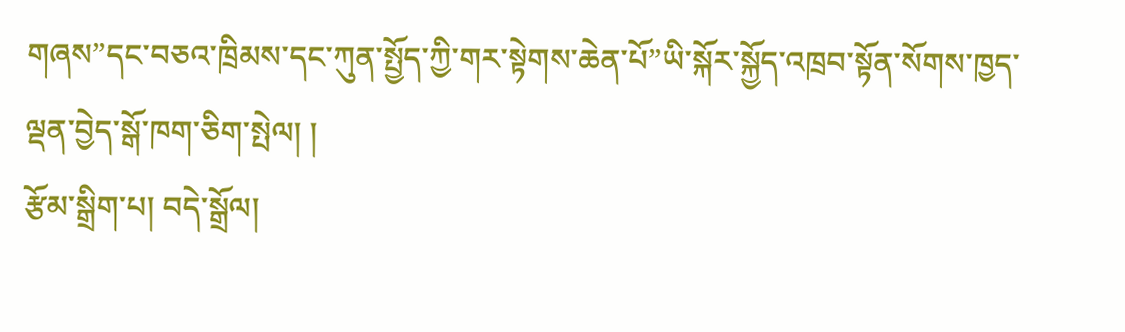གཞས”དང་བཅའ་ཁྲིམས་དང་ཀུན་སྤྱོད་ཀྱི་གར་སྟེགས་ཆེན་པོ”ཡི་སྐོར་སྐྱོད་འཁྲབ་སྟོན་སོགས་ཁྱད་ལྡན་བྱེད་སྒོ་ཁག་ཅིག་སྤེལ། །
རྩོམ་སྒྲིག་པ། བདེ་སྒྲོལ།